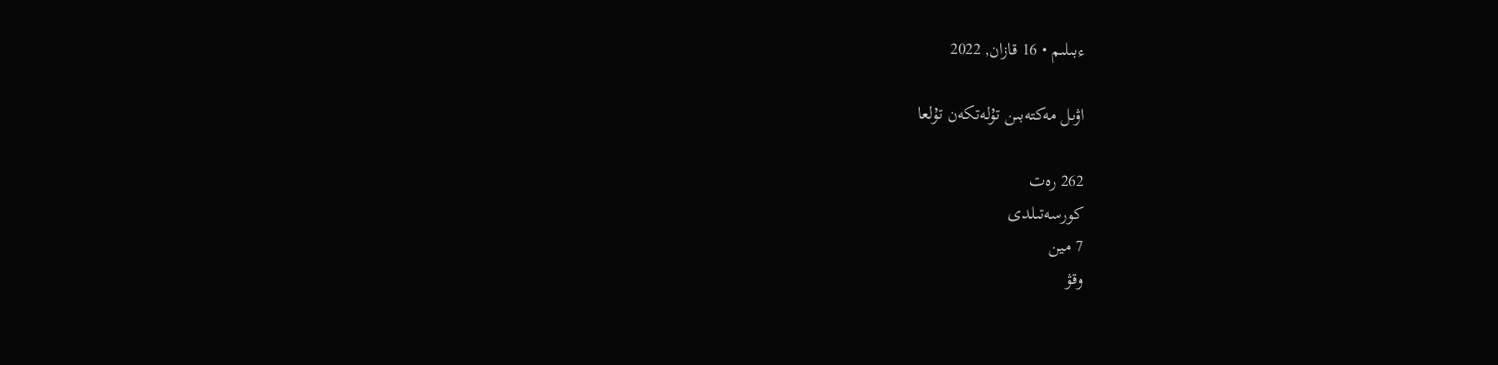ءبىلىم • 16 قازان, 2022

اۋىل مەكتەبىن تۇلەتكەن تۇلعا

262 رەت
كورسەتىلدى
7 مين
وقۋ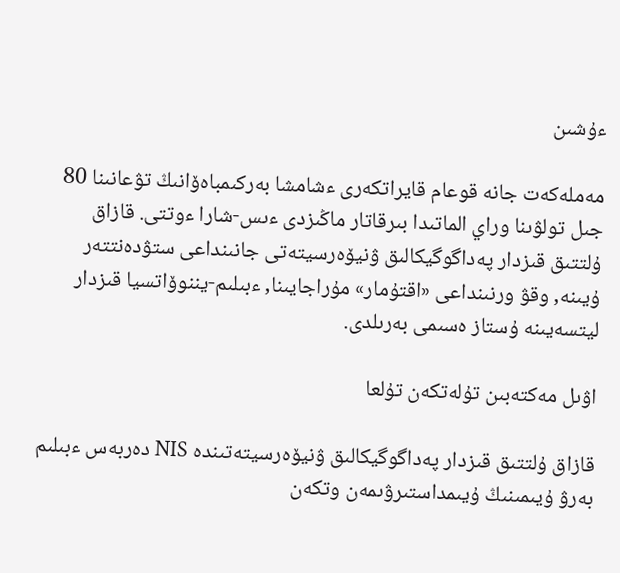ءۇشىن

مەملەكەت جانە قوعام قايراتكەرى ءشامشا بەركىمباەۆانىڭ تۋعانىنا 80 جىل تولۋىنا وراي الماتىدا بىرقاتار ماڭىزدى ءىس-شارا ءوتتى. قازاق ۇلتتىق قىزدار پەداگوگيكالىق ۋنيۆەرسيتەتى جانىنداعى ستۋدەنتتەر ۇيىنە, وقۋ ورنىنداعى «اقتۇمار» مۇراجايىنا, ءبىلىم-يننوۆاتسيا قىزدار ليتسەيىنە ۇستاز ەسىمى بەرىلدى.

اۋىل مەكتەبىن تۇلەتكەن تۇلعا

قازاق ۇلتتىق قىزدار پەداگوگيكالىق ۋنيۆەرسيتەتىندە NIS دەربەس ءبىلىم بەرۋ ۇيىمىنىڭ ۇيىمداستىرۋىمەن وتكەن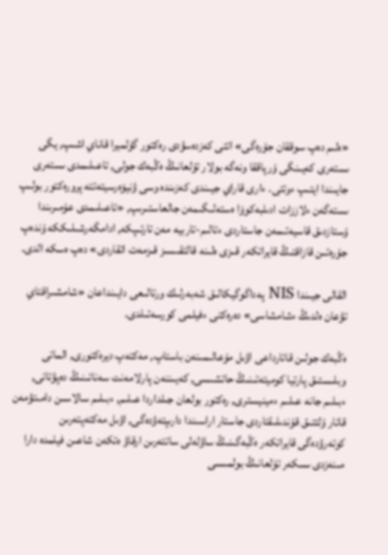«ەلىم دەپ سوققان جۇرەگى» اتتى كەزدەسۋدى رەكتور گۇلميرا قاناي اشىپ, يگى ىستەرى كەيىنگى ۇرپاققا ونەگە بولار تۇلعانىڭ ەڭبەك جولى, تاعىلىمدى ىستەرى جايىندا ايتىپ ءوتتى. ءارى قاراي جيىندى كەزىندە وسى ۋنيۆەرسيتەتتە پرورەكتور بولىپ ىستەگەن ءلاززات ادىلبەكوۆا ەستەلىگىمەن جالعاستىرىپ, «تاعىلىمدى عۇمىرىندا ۇستازدىق قاسيەتىمەن جاستاردى ءتالىم-تاربيە مەن تارتىپكە, ادامگەرشىلىككە ۇندەپ جۇرەتىن قازاقتىڭ قايراتكەر قىزى ەلىنە قالتقىسىز قىزمەت اتقاردى» دەپ ەسكە الدى.

القالى جيىندا NIS پەداگوگيكالىق شەبەرلىك ورتالىعى دايىنداعان «شامشىراقتاي تۋعان ەلدىڭ ءشامشاسى» دەرەكتى ءفيلمى كورسەتىلدى.

ەڭبەك جولىن قاتارداعى اۋىل مۇعالىمىنەن باستاپ, مەكتەپ ديرەكتورى, الماتى وبلىستىق پارتيا كوميتەتىنىڭ حاتشىسى, كەيىننەن پارلامەنت سەناتىنىڭ دەپۋتاتى, ءبىلىم جانە عىلىم ءمينيسترى, رەكتور بولعان جىلداردا عىلىم, ءبىلىم سالاسىن دامىتۋمەن قاتار ۇلتتىق قۇندىلىقتاردى جاستار اراسىندا دارىپتەۋدەگى, اۋىل مەكتەپتەرىن كوتەرۋدەگى قايراتكەر ەڭبەگىنىڭ ساۋلەلى ساتتەرىن ارقاۋ ەتكەن شاعىن فيلمدە دارا مىنەزدى ىسكەر تۇلعانىڭ بولمىسى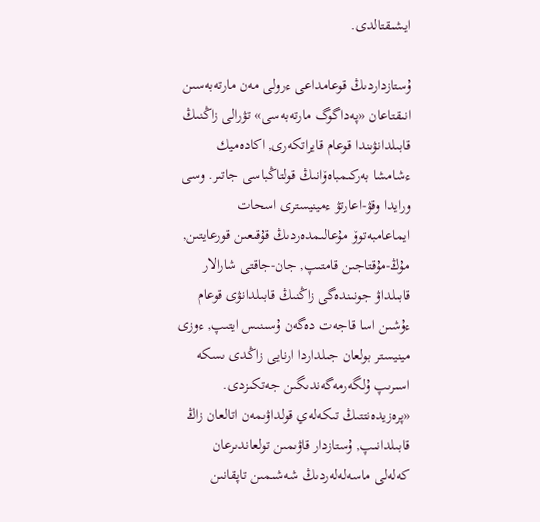ايشىقتالدى.

ۇستازداردىڭ قوعامداعى ءرولى مەن مارتەبەسىن انىقتاعان «پەداگوگ مارتەبەسى» تۋرالى زاڭنىڭ قابىلدانۋىندا قوعام قايراتكەرى, اكادەميك ءشامشا بەركىمباەۆانىڭ قولتاڭباسى جاتىر. وسى ورايدا وقۋ-اعارتۋ ءمينيسترى اسحات ايماعامبەتوۆ مۇعالىمدەردىڭ قۇقىعىن قورعايتىن, مۇڭ-مۇقتاجىن قامتىپ, جان-جاقتى شارالار قابىلداۋ جونىندەگى زاڭنىڭ قابىلدانۋى قوعام ءۇشىن اسا قاجەت دەگەن ۇسىنىس ايتىپ, ءوزى مينيستر بولعان جىلداردا ارنايى زاڭدى ىسكە اسىرىپ ۇلگەرمەگەندىگىن جەتكىزدى. «پرەزيدەنتتىڭ تىكەلەي قولداۋىمەن اتالعان زاڭ قابىلدانىپ, ۇستازدار قاۋىمىن تولعاندىرعان كەلەلى ماسەلەلەردىڭ شەشىمىن تاپقانىن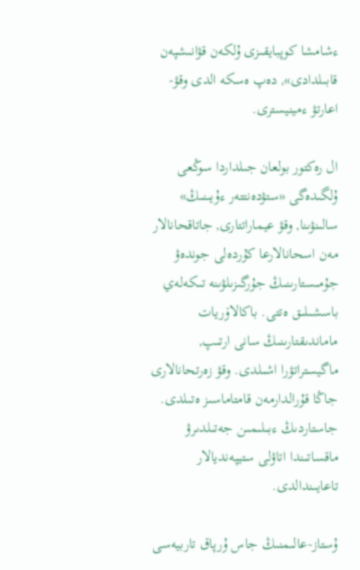ءشامشا كوپبايقىزى ۇلكەن قۋانىشپەن قابىلدادى», دەپ ەسكە الدى وقۋ-اعارتۋ ءمينيسترى.

ال رەكتور بولعان جىلداردا سوڭعى ۇلگىدەگى «ستۋدەنتتەر ءۇيىنىڭ» سالىنۋىنا, وقۋ عيماراتتارى, جاتاقحانالار مەن اسحانالارعا كۇردەلى جوندەۋ جۇمىستارىنىڭ جۇرگىزىلۋىنە تىكەلەي باسشىلىق ەتتى. باكالاۆريات ماماندىقتارىنىڭ سانى ارتىپ, ماگيستراتۋرا اشىلدى. وقۋ زەرتحانالارى جاڭا قۇرالدارمەن قامتاماسىز ەتىلدى. جاستاردىڭ ءبىلىمىن جەتىلدىرۋ ماقساتىندا اتاۋلى ستيپەنديالار تاعايىندالدى.

ۇستاز-عالىمنىڭ جاس ۇرپاق تاربيەسى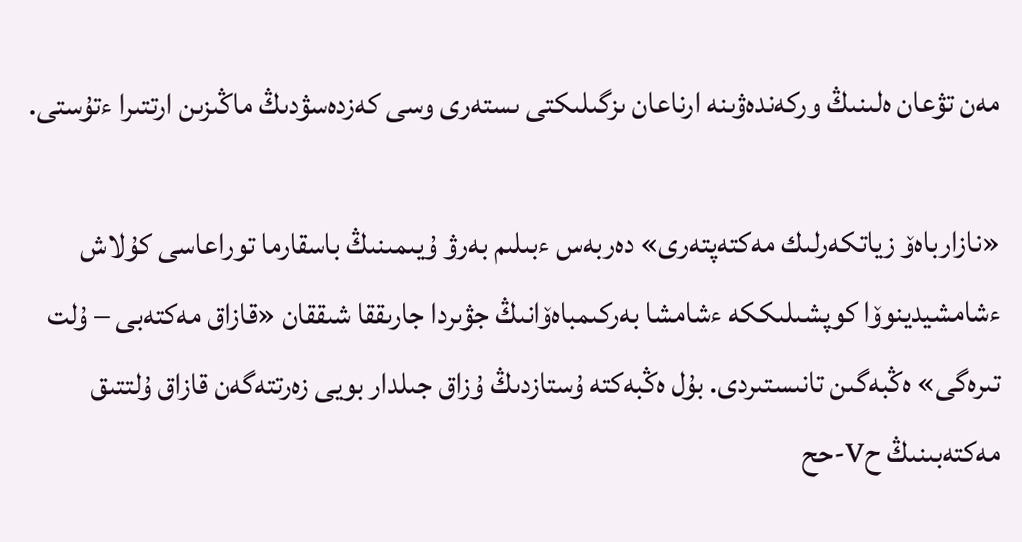مەن تۋعان ەلىنىڭ وركەندەۋىنە ارناعان ىزگىلىكتى ىستەرى وسى كەزدەسۋدىڭ ماڭىزىن ارتتىرا ءتۇستى.

«نازارباەۆ زياتكەرلىك مەكتەپتەرى» دەربەس ءبىلىم بەرۋ ۇيىمىنىڭ باسقارما توراعاسى كۇلاش ءشامشيدينوۆا كوپشىلىككە ءشامشا بەركىمباەۆانىڭ جۋىردا جارىققا شىققان «قازاق مەكتەبى – ۇلت تىرەگى» ەڭبەگىن تانىستىردى. بۇل ەڭبەكتە ۇستازدىڭ ۇزاق جىلدار بويى زەرتتەگەن قازاق ۇلتتىق مەكتەبىنىڭ حV-حح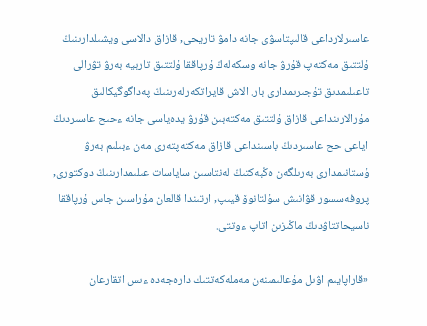عاسىرلارداعى قالىپتاسۋى جانە دامۋ تاريحى, قازاق دالاسى ويشىلدارىنىڭ ۇلتتىق مەكتەپ قۇرۋ جانە وسكەلەڭ ۇرپاققا ۇلتتىق تاربيە بەرۋ تۋرالى تاعىلىمدىق تۇجىرىمدارى بار. الاش قايراتكەرلەرىنىڭ پەداگوگيكالىق مۇرالارىنداعى قازاق ۇلتتىق مەكتەبىن قۇرۋ يدەياسى جانە ءحىح عاسىردىڭ اياعى حح عاسىردىڭ باسىنداعى قازاق مەكتەپتەرى مەن ءبىلىم بەرۋ ۇستانىمدارى بەرىلگەن ەڭبەكتىڭ لەنتاسىن ساياسات عىلىمدارىنىڭ دوكتورى, پروفەسسور قۋانىش سۇلتانوۆ قيىپ, ارتىندا قالعان مۇراسىن جاس ۇرپاققا ناسيحاتتاۋدىڭ ماڭىزىن اتاپ ءوتتى.

«قاراپايىم اۋىل مۇعالىمىنەن مەملەكەتتىك دارەجەدە ءىس اتقارعان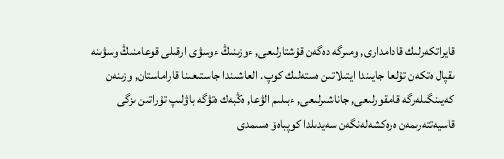قايراتكەرلىك قادامدارى, ومىرگە دەگەن قۇشتارلىعى, ءوزىنىڭ ءوسۋى ارقىلى قوعامنىڭ وسۋىنە ىقپال ەتكەن تۇلعا جايىندا ايتىلاتىن ەستەلىك كوپ. العاشىندا جاستىعىنا قاراماستان, وزىنەن كەيىنگىلەرگە قامقورلىعى, جاناشىرلىعى, ءبىلىم الۋعا, ەڭبەك ەتۋگە باۋلىپ تۇراتىن ىزگى قاسيەتتەرىمەن ەرەكشەلەنگەن سەيدىلدا كوپباەۆ ەسىمدى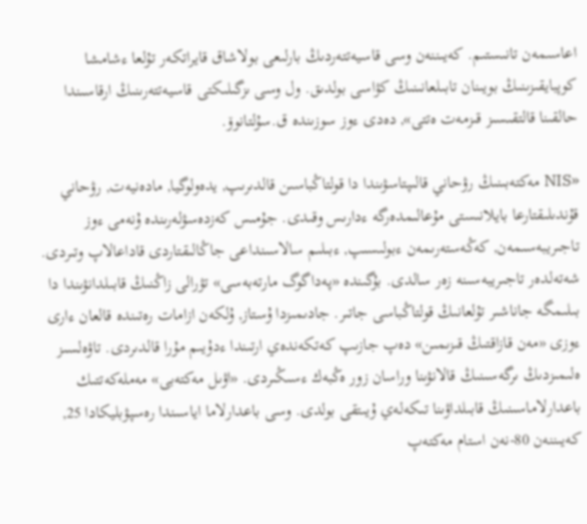اعاسىمەن تانىستىم. كەيىننەن وسى قاسيەتتەردىڭ بارلىعى بولاشاق قايراتكەر تۇلعا ءشامشا كوپبايقىزىنىڭ بويىنان تابىلعانىنىڭ كۋاسى بولدىق. ول وسى ىزگىلىكتى قاسيەتتەرىنىڭ ارقاسىندا حالقىنا قالتقىسىز قىزمەت ەتتى», دەدى ءوز سوزىندە ق.سۇلتانوۆ.

«NIS مەكتەبىنىڭ رۋحاني قالىپتاسۋىندا دا قولتاڭباسىن قالدىرىپ, يدەولوگيا, مادەنيەت, رۋحاني قۇندىلىقتارعا بايلانىستى مۇعالىمدەرگە ءدارىس وقىدى. جۇمىس كەزدەسۋلەرىندە ۇنەمى ءوز تاجىريبەسىمەن, كەڭەستەرىمەن ءبولىسىپ, ءبىلىم سالاسىنداعى جاڭالىقتاردى قاداعالاپ وتىردى. شەتەلدەر تاجىريبەسىنە زەر سالدى. بۇگىندە «پەداگوگ مارتەبەسى» تۋرالى زاڭنىڭ قابىلدانۋىندا دا بىلىمگە جاناشىر تۇلعانىڭ قولتاڭباسى جاتىر. جادىمىزدا ۇستاز, ۇلكەن ازامات رەتىندە قالعان ءارى ءوزى «مەن قازاقتىڭ قىزىمىن» دەپ جازىپ كەتكەندەي ارتىندا ءدۇيىم مۇرا قالدىردى. تاۋەلسىز ەلىمىزدىڭ ىرگەسىنىڭ قالانۋىنا وراسان زور ەڭبەك ءسىڭىردى. «اۋىل مەكتەبى» مەملەكەتتىك باعدارلاماسىنىڭ قابىلداۋىنا تىكەلەي ۇيىتقى بولدى. وسى باعدارلاما اياسىندا رەسپۋبليكادا 25, كەيىننەن 80-نەن استام مەكتەپ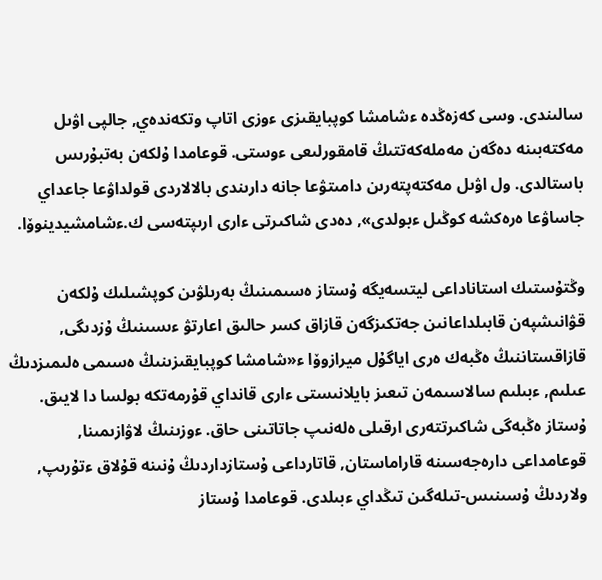سالىندى. وسى كەزەڭدە ءشامشا كوپبايقىزى ءوزى اتاپ وتكەندەي, جالپى اۋىل مەكتەبىنە دەگەن مەملەكەتتىڭ قامقورلىعى ءوستى. قوعامدا ۇلكەن بەتبۇرىس باستالدى. ول اۋىل مەكتەپتەرىن دامىتۋعا جانە دارىندى بالالاردى قولداۋعا جاعداي جاساۋعا ەرەكشە كوڭىل ءبولدى», دەدى شاكىرتى ءارى ارىپتەسى ك.ءشامشيدينوۆا.

وڭتۇستىك استاناداعى ليتسەيگە ۇستاز ەسىمىنىڭ بەرىلۋىن كوپشىلىك ۇلكەن قۋانىشپەن قابىلداعانىن جەتكىزگەن قازاق كسر حالىق اعارتۋ ءىسىنىڭ ۇزدىگى, قازاقستاننىڭ ەڭبەك ەرى اياگۇل ميرازوۆا ء«شامشا كوپبايقىزىنىڭ ەسىمى ەلىمىزدىڭ عىلىم, ءبىلىم سالاسىمەن تىعىز بايلانىستى ءارى قانداي قۇرمەتكە بولسا دا لايىق. ۇستاز ەڭبەگى شاكىرتتەرى ارقىلى ەلەنىپ جاتاتىنى حاق. ءوزىنىڭ لاۋازىمىنا, قوعامداعى دارەجەسىنە قاراماستان, قاتارداعى ۇستازداردىڭ ۇنىنە قۇلاق ءتۇرىپ, ولاردىڭ ۇسىنىس-تىلەگىن تىڭداي ءبىلدى. قوعامدا ۇستاز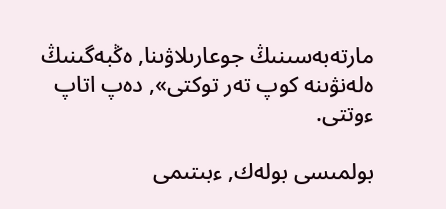مارتەبەسىنىڭ جوعارىلاۋىنا, ەڭبەگىنىڭ ەلەنۋىنە كوپ تەر توكتى», دەپ اتاپ ءوتتى.

بولمىسى بولەك, ءبىتىمى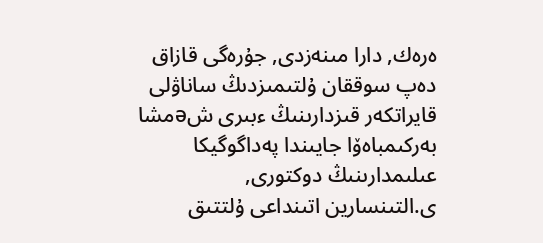ەرەك, دارا مىنەزدى, جۇرەگى قازاق دەپ سوققان ۇلتىمىزدىڭ ساناۋلى قايراتكەر قىزدارىنىڭ ءبىرى شəمشا بەركىمباەۆا جايىندا پەداگوگيكا عىلىمدارىنىڭ دوكتورى, ى.التىنسارين اتىنداعى ۇلتتىق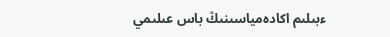ءبىلىم اكادەمياسىنىڭ باس عىلىمي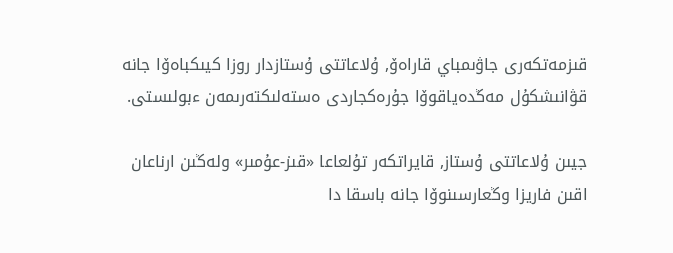قىزمەتكەرى جاۋىمباي قاراەۆ, ۇلاعاتتى ۇستازدار روزا كيىكباەۆا جانە قۋانىشكۇل مەڭدەياقوۆا جۇرەكجاردى ەستەلىكتەرىمەن ءبولىستى.

جيىن ۇلاعاتتى ۇستاز, قايراتكەر تۇلعاعا «قىز-عۇمىر» ولەڭىن ارناعان اقىن فاريزا وڭعارسىنوۆا جانە باسقا دا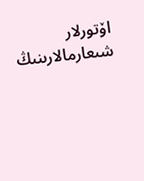اۆتورلار شىعارمالارىنىڭ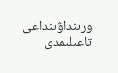ورىنداۋىنداعى تاعىلىمدى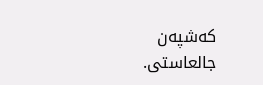كەشپەن جالعاستى.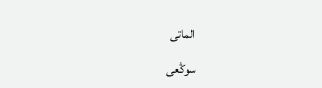الماتى

سوڭعى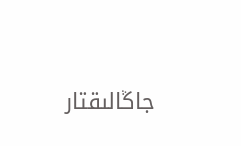جاڭالىقتار